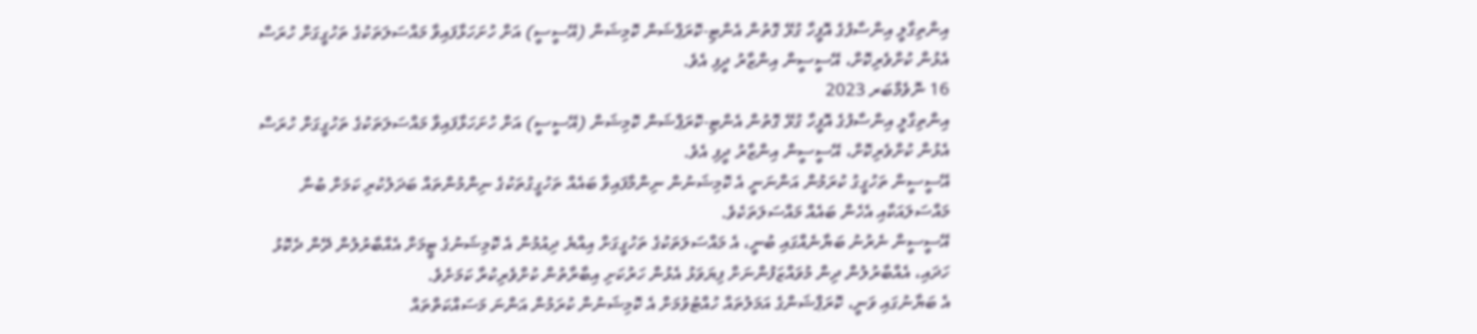އިންތިގާލީ އިންސާފުގެ އޮފީހާ ގުޅޭ ގޮތުން އެންޓި-ކޮރަޕްޝަން ކޮމިޝަން (އޭސީސީ) އަށް ހުށަހަޅާފައިވާ މައްސަލަތަކުގެ ތަހުގީގަށް ހުރަސް އެޅުން ކުށްވެރިކޮށް، އޭސީސީން އިންޒާރު ދީފި އެވެ.
16 ނޮވެމްބަރ 2023
އިންތިގާލީ އިންސާފުގެ އޮފީހާ ގުޅޭ ގޮތުން އެންޓި-ކޮރަޕްޝަން ކޮމިޝަން (އޭސީސީ) އަށް ހުށަހަޅާފައިވާ މައްސަލަތަކުގެ ތަހުގީގަށް ހުރަސް އެޅުން ކުށްވެރިކޮށް، އޭސީސީން އިންޒާރު ދީފި އެވެ.
އޭސީސީން ތަހުގީގު ކުރަމުން އަންނަނީ އެ ކޮމިޝަނުން ނިންމާފައިވާ ބައެއް ތަހުގީގުތަކުގެ ނިންމުންތައް ބަދަލުކުރި ކަމަށް ބުނާ މައްސަލައަކާއި އެހެން ބައެއް މައްސަލަތަކެވެ.
އޭސީސީން ނެރުނު ބަޔާނެއްގައި ބުނީ، އެ މައްސަލަތަކުގެ ތަހުގީގަށް އިއްޔެ ދިއުމުން އެ ކޮމިޝަނުގެ ޓީމަށް އެއްބާރުލުން ދޭން ދެކޮޅު ހަދައި، އެއްބާރުލުން ދިން މުވައްޒަފުންނަށް ފިޔަވަޅު އެޅުން ހަރުކަށި އިބާރާތުން ކުށްވެރިކުރާ ކަމަށެވެ.
އެ ބަޔާނުގައި ވަނީ، ކޮރަޕްޝަންގެ އަމަލުތައް ހުއްޓުވުމަށް އެ ކޮމިޝަނުން ކުރަމުން އަންނަ މަސައްކަތްތައް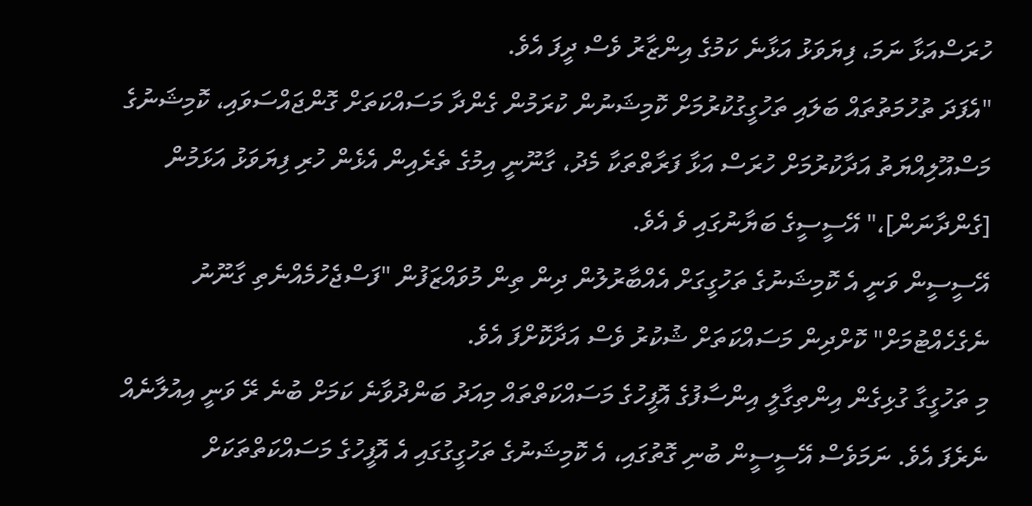ހުރަސްއަޅާ ނަމަ، ފިޔަވަޅު އަޅާނެ ކަމުގެ އިންޒާރު ވެސް ދީފަ އެވެ.
"އެފަދަ ތުހުމަތުތައް ބަލައި ތަހުގީގުކުރުމަށް ކޮމިޝަނުން ކުރަމުން ގެންދާ މަސައްކަތަށް ގޮންޖައްސަވައި، ކޮމިޝަނުގެ މަސްއޫލިއްޔަތު އަދާކުރުމަށް ހުރަސް އަޅާ ފަރާތްތަކާ މެދު، ގާނޫނީ އިމުގެ ތެރެއިން އެޅެން ހުރި ފިޔަވަޅު އަޅަމުން [ގެންދާނަން]،" އޭސީސީގެ ބަޔާނުގައި ވެ އެވެ.
އޭސީސީން ވަނީ އެ ކޮމިޝަނުގެ ތަހުގީގަށް އެއްބާރުލުން ދިން ތިން މުވައްޒަފުން "ފަސްޖެހުމެއްނެތި ގާނޫނު ނެގެހެއްޓުމަށް" ކޮށްދިން މަސައްކަތަށް ޝުކުރު ވެސް އަދާކޮށްފަ އެވެ.
މި ތަހުގީގާ ގުޅިގެން އިންތިގާލީ އިންސާފުގެ އޮފީހުގެ މަސައްކަތްތައް މިއަދު ބަންދުވާނެ ކަމަށް ބުނެ ރޭ ވަނީ އިއުލާނެއް ނެރެފަ އެވެ. ނަމަވެސް އޭސީސީން ބުނި ގޮތުގައި، އެ ކޮމިޝަނުގެ ތަހުގީގުގައި އެ އޮފީހުގެ މަސައްކަތްތަކަށް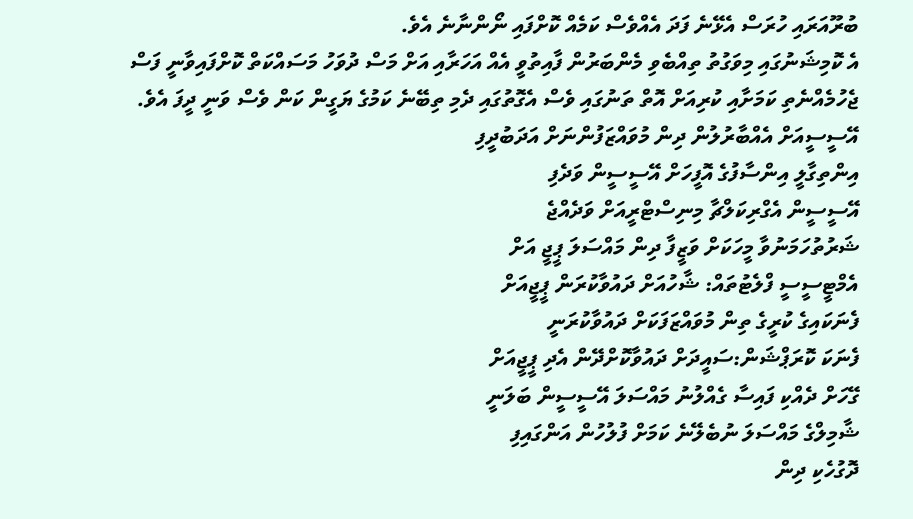ބުރޫއަރައި ހުރަސް އެޅޭނެ ފަދަ އެއްވެސް ކަމެއް ކޮށްފައި ނޯންނާނެ އެވެ.
އެ ކޮމިޝަނުގައި މިވަގުތު ތިއްބެވި މެންބަރުން ފާއިތުވީ އެއް އަހަރާއި އަށް މަސް ދުވަހު މަސައްކަތް ކޮށްފައިވާނީ ފަސް ޖެހުމެއްނެތި ކަމަށާއި ކުރިއަށް އޮތް ތަނުގައި ވެސް އެގޮތުގައި ދެމި ތިބޭނެ ކަމުގެ ޔަގީން ކަން ވެސް ވަނީ ދީފަ އެވެ.
އޭސީސީއަށް އެއްބާރުލުން ދިން މުވައްޒަފުންނަށް އަދަބުދީފި
އިންތިގާލީ އިންސާފުގެ އޮފީހަށް އޭސީސީން ވަދެފި
އޭސީސީން އެގްރިކަލްޗާ މިނިސްޓްރީއަށް ވަދެއްޖެ
ޝަރުތުހަމަނުވާ މީހަކަށް ވަޒީފާ ދިން މައްސަލަ ޕީޖީ އަށް
އެމްޓީސީސީ ފްލެޓުތައް: ޝާހުއަށް ދައުވާކުރަން ޕީޖީއަށް
ފެނަކައިގެ ކުރީގެ ތިން މުވައްޒަފަކަށް ދައުވާކުރަނީ
ފެނަކަ ކޮރަޕްޝަން:ސައީދަށް ދައުވާކޮށްދޭން އެދި ޕީޖީއަށް
ގޭހަށް ދެއްކި ފައިސާ ގެއްލުނު މައްސަލަ އޭސީސީން ބަލަނީ
ޝާމިލްގެ މައްސަލަ ނުބެލޭނެ ކަމަށް ފުލުހުން އަންގައިފި
ދޮގުހެކި ދިން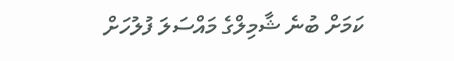ކަމަށް ބުނެ ޝާމިލްގެ މައްސަލަ ފުލުހަށް